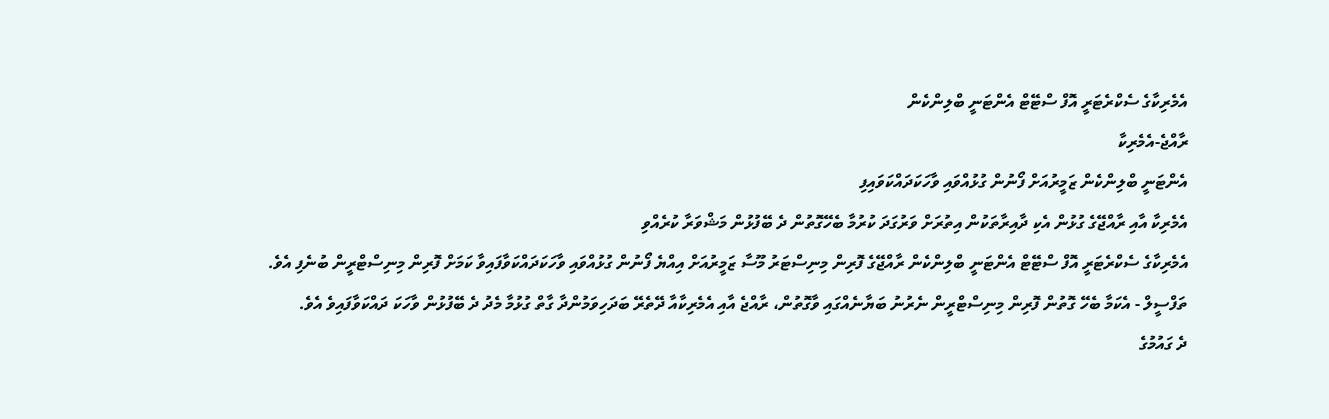އެމެރިކާގެ ސެކްރެޓަރީ އޮފް ސްޓޭޓް އެންޓަނީ ބްލިންކެން
ރާއްޖެ-އެމެރިކާ
އެންޓަނީ ބްލިންކެން ޒަމީރުއަށް ފޯނުން ގުޅުއްވައި ވާހަކަދައްކަވައިފި
އެމެރިކާ އާއި ރާއްޖޭގެ ގުޅުން އެކި ދާއިރާތަކުން އިތުރަށް ވަރުގަދަ ކުރުމާ ބެހޭގޮތުން ދެ ބޭފުޅުން މަޝްވަރާ ކުރެއްވި
އެމެރިކާގެ ސެކްރެޓަރީ އޮފް ސްޓޭޓް އެންޓަނީ ބްލިންކެން ރާއްޖޭގެ ފޮރިން މިނިސްޓަރު މޫސާ ޒަމީރުއަށް އިއްޔެ ފޯނުން ގުޅުއްވައި ވާހަކަދައްކަވާފައިވާ ކަމަށް ފޮރިން މިނިސްޓްރީން ބުނެފި އެވެ.
ތަފްސީލް - އެކަމާ ބެހޭ ގޮތުން ފޮރިން މިނިސްޓްރީން ނެރުނު ބަޔާނެއްގައި ވާގޮތުން، ރާއްޖެ އާއި އެމެރިކާއާ ދޭތެރޭ ބަދަހިވަމުންދާ ގާތް ގުޅުމާ މެދު ދެ ބޭފުޅުން ވާހަކަ ދައްކަވާފައިވެ އެވެ.
ދެ ގައުމުގެ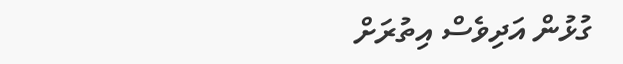ގުޅުން އަދިވެސް އިތުރަށް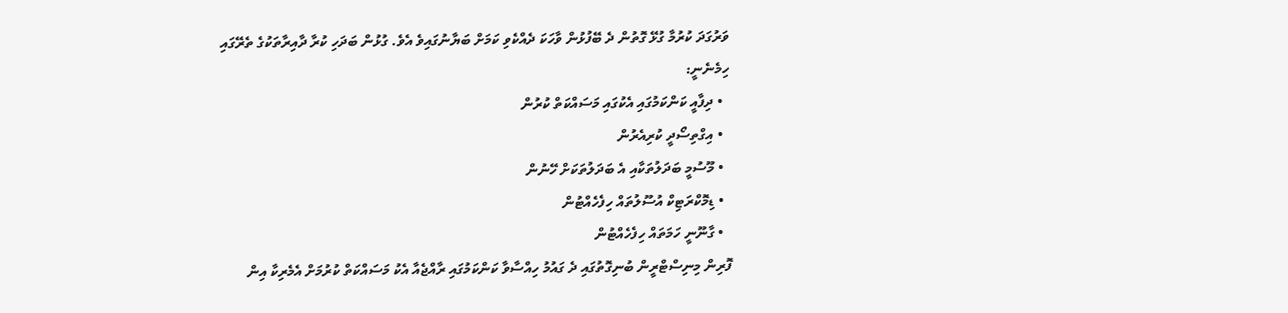ވަރުގަދަ ކުރުމާ ގުޅޭ ގޮތުން ދެ ބޭފުޅުން ވާހަކަ ދެއްކެވި ކަމަށް ބަޔާނުގައިވެ އެވެ. ގުޅުން ބަދަހި ކުރާ ދާއިރާތަކުގެ ތެރޭގައި ހިމެނެނީ:
  • ދިފާއީ ކަންކަމުގައި އެކުގައި މަސައްކަތް ކުރުން
  • އިގްތިސޯދީ ކުރިއެރުން
  • މޫސުމީ ބަދަލުތަކާއި އެ ބަދަލުތަކަށް ހޭނުން
  • ޑިމޮކްރަޓިކް އުސޫލުތައް ހިފެހެއްޓުން
  • ގާނޫނީ ހަމަތައް ހިފެހެއްޓުން
ފޮރިން މިނިސްޓްރީން ބުނިގޮތުގައި ދެ ގައުމު ހިއްސާވާ ކަންކަމުގައި ރާއްޖެއާ އެކު މަސައްކަތް ކުރުމަށް އެމެރިކާ އިން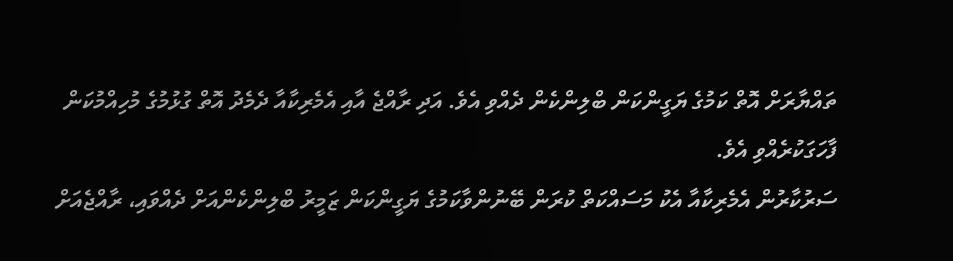ތައްޔާރަށް އޮތް ކަމުގެ ޔަގީންކަން ބްލިންކެން ދެއްވި އެވެ. އަދި ރާއްޖެ އާއި އެމެރިކާއާ ދެމެދު އޮތް ގުޅުމުގެ މުހިއްމުކަން ފާހަގަކުރެއްވި އެވެ.
ސަރުކާރުން އެމެރިކާއާ އެކު މަސައްކަތް ކުރަން ބޭނުންވާކަމުގެ ޔަގީންކަން ޒަމީރު ބްލިންކެންއަށް ދެއްވައި، ރާއްޖެއަށް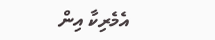އެމެރިކާ އިން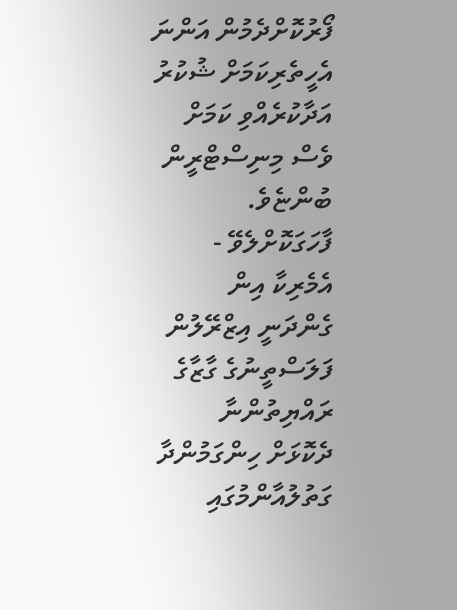ފޯރުކޮށްދެމުން އަންނަ އެހީތެރިކަމަށް ޝުކުރު އަދާކުރެއްވި ކަމަށް ވެސް މިނިސްޓްރީން ބުންޏެވެ.
ފާހަގަކޮށްލެވޭ - އެމެރިކާ އިން ގެންދަނީ އިޒްރޭލުން ފަލަސްތީނުގެ ގާޒާގެ ރައްޔިތުންނާ ދެކޮޅަށް ހިންގަމުންދާ ގަތުލުއާންމުގައި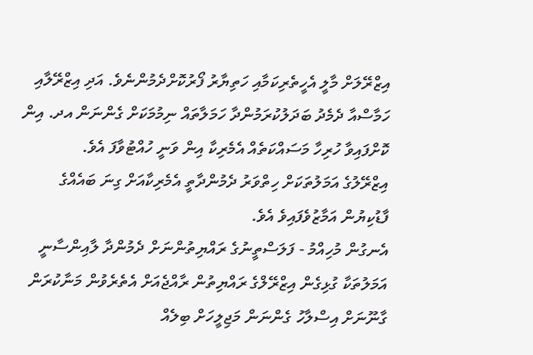އިޒްރޭލަށް މާލީ އެހީތެރިކަމާއި ހަތިޔާރު ފޯރުކޮށްދެމުންނެވެ. އަދި އިޒްރޭލާއި ހަމާސްއާ ދެމެދު ބަދަލުކުރަމުންދާ ހަމަލާތައް ނިމުމަކަށް ގެންނަން އދ. އިން ކޮށްފައިވާ ހުރިހާ މަސައްކަތެއް އެމެރިކާ އިން ވަނީ ހުއްޓުވާފަ އެވެ.
އިޒްރޭލުގެ އަމަލުތަކަށް ހިތްވަރު ދެމުންދާތީ އެމެރިކާއަށް ގިނަ ބައެއްގެ ފާޑުކިޔުން އަމާޒުވެފައިވެ އެވެ.
އެނގުން މުހިއްމު - ފަލަސްތީނުގެ ރައްޔިތުންނަށް ދެމުންދާ ލާއިންސާނީ އަމަލުތަކާ ގުޅިގެން އިޒްރޭލްގެ ރައްޔިތުން ރާއްޖެއަށް އެތެރެވުން މަނާކުރަން ގާނޫނަށް އިސްލާހު ގެންނަން މަޖިލީހަށް ބިލެއް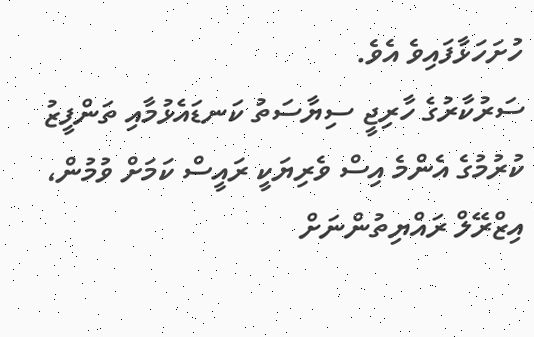ހުށަހަޅާފައިވެ އެވެ.
ސަރުކާރުގެ ހާރިޖީ ސިޔާސަތު ކަނޑައެޅުމާއި ތަންފީޒު ކުރުމުގެ އެންމެ އިސް ވެރިޔަކީ ރައީސް ކަމަށް ވުމުން، އިޒްރޭލް ރައްޔިތުންނަށް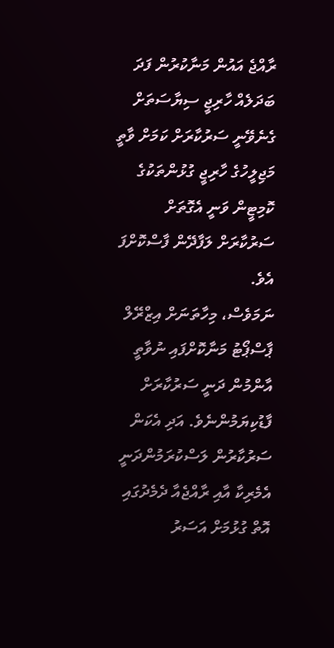ރާއްޖެ އައުން މަނާކުރުން ފަދަ ބަދަލެއް ހާރިޖީ ސިޔާސަތަށް ގެނެވޭނީ ސަރުކާރަށް ކަމަށް ވާތީ މަޖިލީހުގެ ހާރިޖީ ގުޅުންތަކުގެ ކޮމިޓީން ވަނީ އެގޮތަށް ސަރުކާރަށް ލަފާދޭން ފާސްކޮށްފަ އެވެ.
ނަމަވެސް، މިހާތަނަށް އިޒްރޭލް ޕާސްޕޯޓު މަނާކޮށްފައި ނުވާތީ އާންމުން ދަނީ ސަރުކާރަށް ފާޑުކިޔަމުންނެވެ. އަދި އެކަން ސަރުކާރުން ލަސްކުރަމުންދަނީ އެމެރިކާ އާއި ރާއްޖެއާ ދެމެދުގައި އޮތް ގުޅުމަށް އަސަރު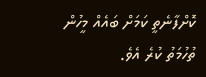ކޮށްފާނެތީ ކަމަށް ބައެއް މީހުން ތުހުމަތު ކުރެ އެވެ.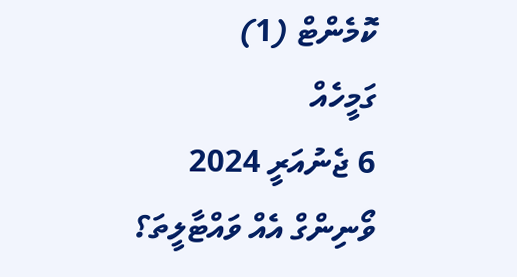ކޮމެންޓް (1)
ގަމީހެއް
6 ޖެނުއަރީ 2024
ވޯނިންގް އެއް ވައްޓާލީތަ؟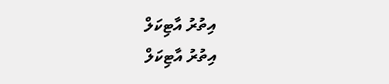އިތުރު އާޓިކަލް
އިތުރު އާޓިކަލް